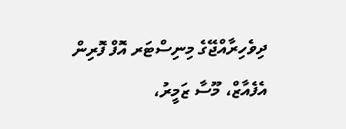ދިވެހިރާއްޖޭގެ މިނިސްޓަރ އޮފް ފޮރިން އެފެއާޒް، މޫސާ ޒަމީރު،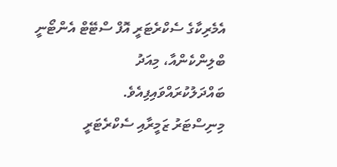އެމެރިކާގެ ސެކްރެޓަރީ އޮފް ސްޓޭޓް އެންޓޯނީ ބްލިންކެންއާ، މިއަދު ބައްދަލުކުރައްވައިފިއެވެ.
މިނިސްޓަރު ޒަމީރާއި ސެކްރެޓަރީ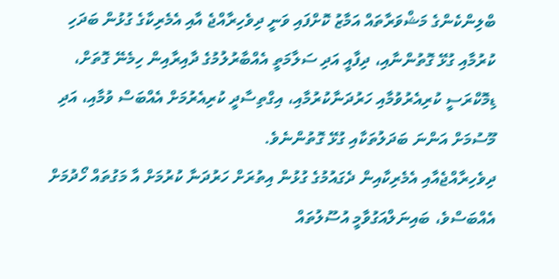ބްލިންކެންގެ މަޝްވަރާތައް އަމާޒު ކޮށްފައި ވަނީ ދިވެހިރާއްޖެ އާއި އެމެރިކާގެ ގުޅުން ބަދަހި ކުރުމާއި ގުޅޭ ގޮތުންނާއި، ދިފާއީ އަދި ސަލާމަތީ އެއްބާރުލުމުގެ ދާއިރާއިން ހިމެނޭ ގޮތަށް، ޑިމޮކްރަސީ ކުރިއެރުވުމާއި ހަރުދަނާކުރުމާއި، އިގްތިސާދީ ކުރިއެރުމަށް އެއްބަސް ވުމާއި، އަދި މޫސުމަށް އަންނަ ބަދަލުތަކާއި ގުޅޭ ގޮތުންނެވެ.
ދިވެހިރާއްޖެއާއި އެމެރިކާއިން ދެގައުމުގެ ގުޅުން އިތުރަށް ހަރުދަނާ ކުރުމަށް އާ މަގުތައް ހޯދުމަށް އެއްބަސްވެ، ބައިނަލްއަގުވާމީ އުސޫލުތައް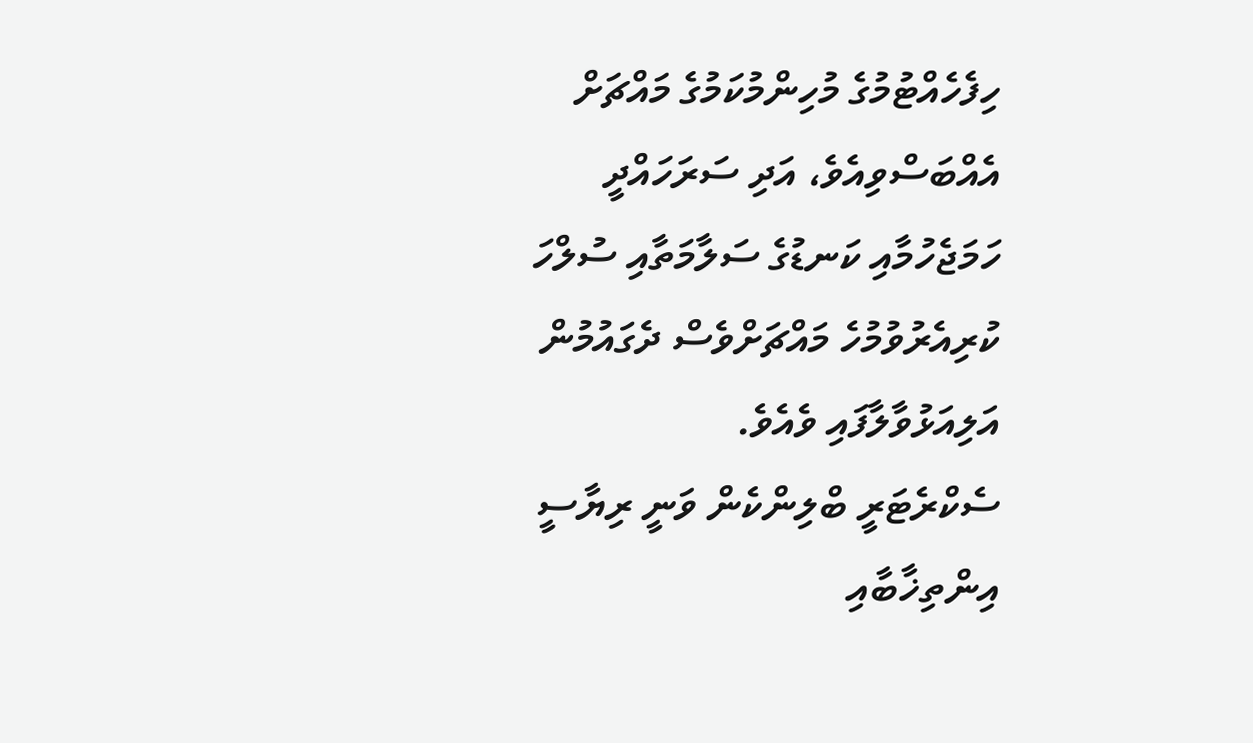ހިފެހެއްޓުމުގެ މުހިންމުކަމުގެ މައްޗަށް އެއްބަސްވިއެވެ، އަދި ސަރަހައްދީ ހަމަޖެހުމާއި ކަނޑުގެ ސަލާމަތާއި ސުލްހަ ކުރިއެރުވުމުހެ މައްޗަށްވެސް ދެގައުމުން އަލިއަޅުވާލާފައި ވެއެވެ.
ސެކްރެޓަރީ ބްލިންކެން ވަނީ ރިޔާސީ އިންތިޚާބާއި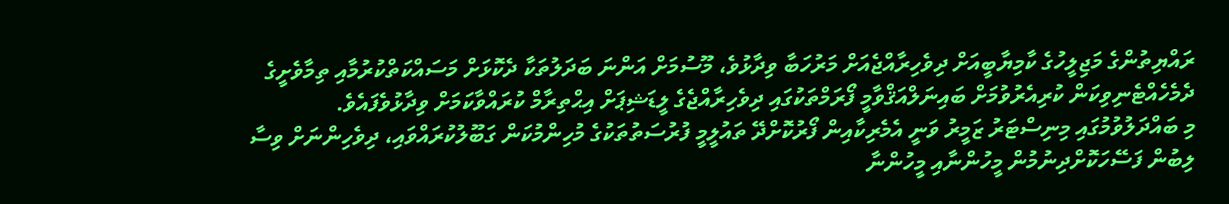ރައްޔިތުންގެ މަޖިލީހުގެ ކާމިޔާބީއަށް ދިވެހިރާއްޖެއަށް މަރުހަބާ ވިދާޅުވެ، މޫސުމަށް އަންނަ ބަދަލުތަކާ ދެކޮޅަށް މަސައްކަތްކުރުމާއި ތިމާވެށީގެ ދެމެހެއްޓެނިވިކަން ކުރިއެރުވުމަށް ބައިނަލްއަޤްވާމީ ފޯރަމްތަކުގައި ދިވެހިރާއްޖެގެ ލީޑަޝިޕަށް އިޙްތިރާމް ކުރައްވާކަމަށް ވިދާޅުވެފައެވެ.
މި ބައްދަލުވުމުގައި މިނިސްޓަރު ޒަމީރު ވަނީ އެމެރިކާއިން ފޯރުކޮށްދޭ ތައުލީމީ ފުރުސަތުތަކުގެ މުހިންމުކަން ގަބޫލުކުރައްވައި، ދިވެހިންނަށް ވިސާ ލިބުން ފަސޭހަކޮށްދިނުމުން މީހުންނާއި މީހުންނާ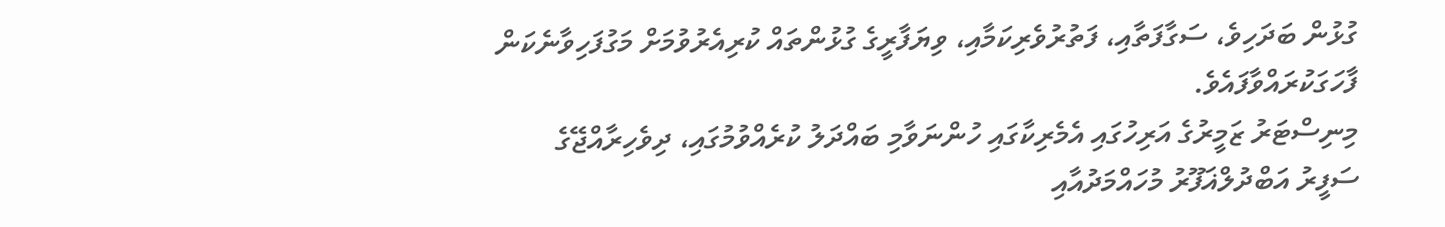ގުޅުން ބަދަހިވެ، ސަގާފަތާއި، ފަތުރުވެރިކަމާއި، ވިޔަފާރީގެ ގުޅުންތައް ކުރިއެރުވުމަށް މަގުފަހިވާނެކަން ފާހަގަކުރައްވާފައެވެ.
މިނިސްޓަރު ޒަމީރުގެ އަރިހުގައި އެމެރިކާގައި ހުންނަވާމި ބައްދަލު ކުރެއްވުމުގައި، ދިވެހިރާއްޖޭގެ ސަފީރު އަބްދުލްޣަފޫރު މުހައްމަދުއާއި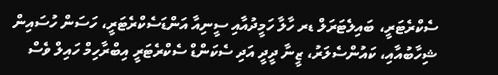ސެކްރެޓަރީ، ބައިލެޓަރަލް ޑރ ހާލާ ހަމީދުއާއި ސީނިއާ އަންޑަސެކްރެޓަރީ، ހަސަން ހުސައިން ޝިހާބުއާއި، ކައުންސެލަރު، ޒީނާ ދީދީ އަދި ސެކަންޑް ސެކްރެޓަރީ އިބްރާހިމް ހައިލް ވެސް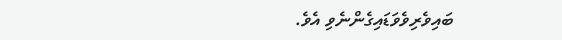ބައިވެރިވެވަޑައިގެންނެވި އެވެ.